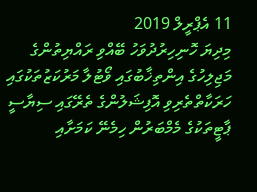11 އެޕްރީލް 2019
މިދިޔަ ހޮނިހިރުދުވަހު ބޭއްވި ރައްޔިތުންގެ މަޖިލިހުގެ އިންތިޚާބުގައި ވޯޓުލާ މަރުކަޒުތަކުގައި ހަރަކާތްތެރިވި އޮފިޝަލުންގެ ތެރޭގައި ސިޔާސީ ޕާޓީތަކުގެ މެމްބަރުން ހިމެނޭ ކަމަށާއި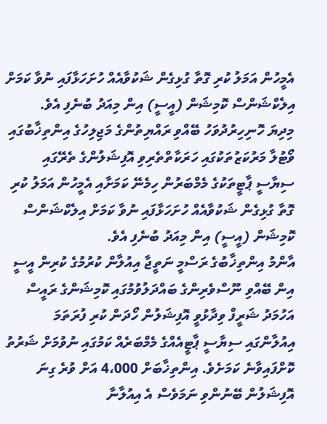އެމީހުން އަމަލު ކުރި ގޮތާ ގުޅިގެން ޝަކުވާއެއް ހުށަހަޅާފައި ނުވާ ކަމަށް އިލެކްޝަންސް ކޮމިޝަން (އީސީ) އިން މިއަދު ބުނެފި އެވެ.
މިދިޔަ ހޮނިހިރުދުވަހު ބޭއްވި ރައްޔިތުންގެ މަޖިލިހުގެ އިންތިޚާބުގައި ވޯޓުލާ މަރުކަޒުތަކުގައި ހަރަކާތްތެރިވި އޮފިޝަލުންގެ ތެރޭގައި ސިޔާސީ ޕާޓީތަކުގެ މެމްބަރުން ހިމެނޭ ކަމަށާއި އެމީހުން އަމަލު ކުރި ގޮތާ ގުޅިގެން ޝަކުވާއެއް ހުށަހަޅާފައި ނުވާ ކަމަށް އިލެކްޝަންސް ކޮމިޝަން (އީސީ) އިން މިއަދު ބުނެފި އެވެ.
އާންމު އިންތިޚާބުގެ ރަސްމީ ނަތީޖާ އިއުލާން ކުރުމުގެ ކުރިން އީސީ އިން ބޭއްވި ނޫސްވެރިންގެ ބައްދަލުވުމުގައި ކޮމިޝަންގެ ރައީސް އަހުމަދު ޝަރީފް ވިދާޅުވީ އޮފިޝަލުން ހޯދަން ކުރި ފުރަތަމަ އިއުލާންގައި ސިޔާސީ ޕާޓީއެއްގެ މެމްބަރެއް ކަމުގައި ނުވުމަށް ޝަރުތު ކޮށްފައިވާނެ ކަމަށެވެ. އިންތިޚާބަށް 4،000 އަށް ވުރެ ގިނަ އޮފިޝަލުން ބޭނުންވި ނަމަވެސް އެ އިއުލާނާ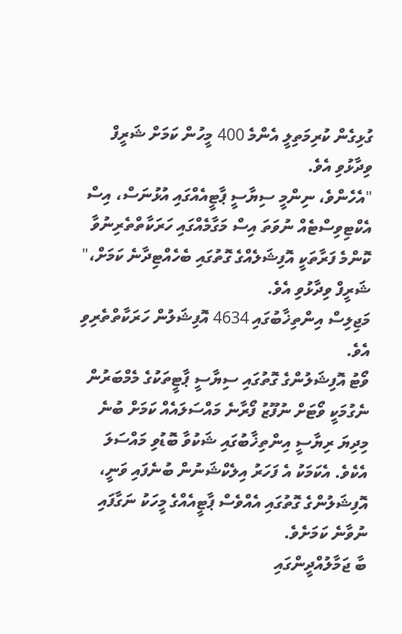ގުޅިގެން ކުރިމަތިލީ އެންމެ 400 މީހުން ކަމަށް ޝަރީފް ވިދާޅުވި އެވެ.
"އެހެންވެ، ނިންމީ ސިޔާސީ ޕާޓީއެއްގައި އުޅުނަސް، އިސް އެކްޓިވިސްޓެއް ނުވަތަ އިސް މަގާމެއްގައި ހަރަކާތްތެރިނުވާ ކޮންމެ ފަރާތަކީ އޮފިޝަލެއްގެ ގޮތުގައި ބެހެއްޓިދާނެ ކަމަށް،" ޝަރީފް ވިދާޅުވި އެވެ.
މަޖިލިސް އިންތިޚާބުގައި 4634 އޮފިޝަލުން ހަރަކާތްތެރިވި އެވެ.
ވޯޓު އޮފިޝަލުންގެ ގޮތުގައި ސިޔާސީ ޕާޓީތަކުގެ މެމްބަރުން ނެގުމަކީ ވޯޓަށް ނުފޫޒު ފޯރާނެ މައްސަލައެއް ކަމަށް ބުނެ މިދިޔަ ރިޔާސީ އިންތިޚާބުގައި ޝަކުވާ ބޮޑުވި މައްސަލަ އެކެވެ. އެކަމަކު އެ ފަހަރު އިލެކްޝަނުން ބުނެފައި ވަނީ، އޮފިޝަލުންގެ ގޮތުގައި އެއްވެސް ޕާޓީއެއްގެ މީހަކު ނަގާފައި ނުވާނެ ކަމަށެވެ.
ބާ ޖަމާލުއްދީންގައި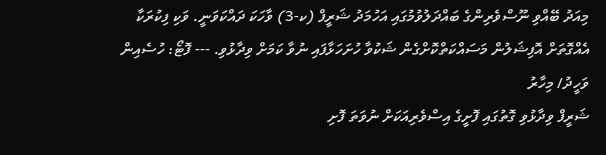މިއަދު ބޭއްވި ނޫސްވެރިންގެ ބައްދަލުވުމުގައި އަހުމަދު ޝަރީފް (ކ-3) ވާހަކަ ދައްކަވަނީ. ވަކި ފިކުރަކާ އެއްގޮތަށް އޮފިޝަލުން މަސައްކަތްކޮށްގެން ޝަކުވާ ހުށަހަޅާފައި ނުވާ ކަމަށް ވިދާޅުވި. --- ފޮޓޯ: ހުސެއިން ވަހީދު/ މިހާރު
ޝަރީފް ވިދާޅުވި ގޮތުގައި ފޮށީގެ އިސްވެރިއަކަށް ނުވަތަ ފޮށި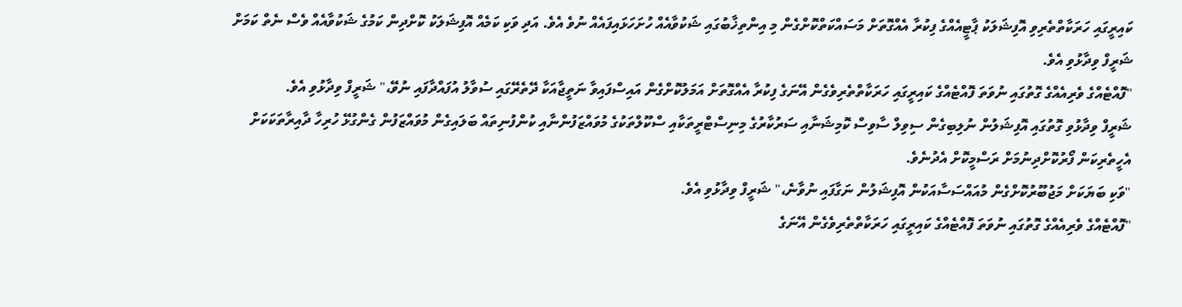ކައިރީގައި ހަރަކާތްތެރިވި އޮފިޝަލަކު ޕާޓީއެއްގެ ފިކުރާ އެއްގޮތަށް މަސައްކަތްކޮށްގެން މި އިންތިޚާބުގައި ޝަކުވާއެއް ހުށަހަޅައިފައެއް ނުވެ އެވެ. އަދި ވަކި ކަމެއް އޮފިޝަލަކު ކޮށްދިން ކަމުގެ ޝަކުވާއެއް ވެސް ނެތް ކަމަށް ޝަރީފް ވިދާޅުވި އެވެ.
"ފޮއްޓެއްގެ ވެރިއެއްގެ ގޮތުގައި ނުވަތަ ފޮއްޓެއްގެ ކައިރީގައި ހަރަކާތްތެރިވެގެން އޭނަގެ ފިކުރާ އެއްގޮތަށް އަމަލުކޮށްގެން އައިސްފައިވާ ނަތީޖާއަކާ ދޭތެރޭގައި ސުވާލު އުފައްދާފައި ނުވޭ،" ޝަރީފް ވިދާޅުވި އެވެ.
ޝަރީފް ވިދާޅުވި ގޮތުގައި އޮފިޝަލުން ނުލިބިގެން ސިވިލް ސާވިސް ކޮމިޝަނާއި ސަރުކާރުގެ މިނިސްޓްރީތަކާއި ސްކޫލްތަކުގެ މުވައްޒަފުންނާއި ކުންފުނިތައް ބަލައިގެން މުވައްޒަފުން ގެންގުޅޭ ހުރިހާ ދާއިރާތަކަކަށް އެހީތެރިކަން ފޯރުކޮށްދިނުމަށް ރަސްމީކޮށް އެދުނެވެ.
"ވަކި ބަޔަކަށް މަޖުބޫރުކޮށްގެން މުއައްސަސާއަކުން އޮފިޝަލުން ނަގާފައި ނުވާނެ،" ޝަރީފް ވިދާޅުވި އެވެ.
"ފޮއްޓެއްގެ ވެރިއެއްގެ ގޮތުގައި ނުވަތަ ފޮއްޓެއްގެ ކައިރީގައި ހަރަކާތްތެރިވެގެން އޭނަގެ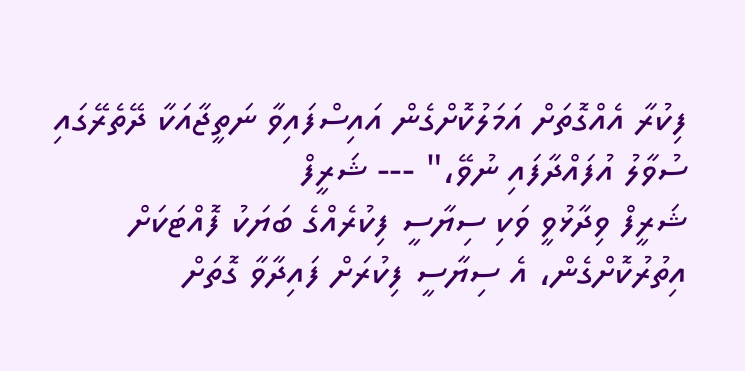ފިކުރާ އެއްގޮތަށް އަމަލުކޮށްގެން އައިސްފައިވާ ނަތީޖާއަކާ ދޭތެރޭގައި ސުވާލު އުފައްދާފައި ނުވޭ،" --- ޝަރީފް
ޝަރީފް ވިދާޅުވީ ވަކި ސިޔާސީ ފިކުރެއްގެ ބަޔަކު ފޮއްޓަކަށް އިތުރުކޮށްގެން، އެ ސިޔާސީ ފިކުރަށް ފައިދާވާ ގޮތަށް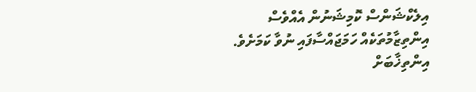އިލެކްޝަންސް ކޮމިޝަނުން އެއްވެސް އިންތިޒާމުތަކެއް ހަމަޖައްސާފައި ނުވާ ކަމަށެވެ. އިންތިޚާބަށް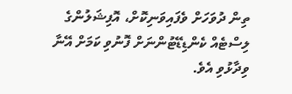ތިން ދުވަހަށް ވެފައިވަނިކޮށް، އޮފިޝަލުންގެ ލިސްޓެއް ކެންޑިޑޭޓުންނަށް ފޮނުވި ކަމަށް އޭނާ ވިދާޅުވި އެވެ.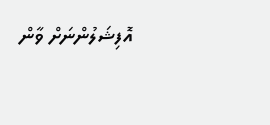އޮފިޝަލުންނަށް ވާން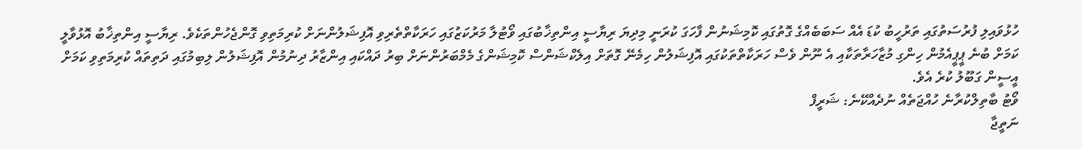ހުޅުވައިލި ފުރުސަތުގައި ތަރުހީބު ކުޑަ އެއް ސަބަބެއްގެ ގޮތުގައި ކޮމިޝަނުން ފާހަގަ ކުރަނީ މިދިޔަ ރިޔާސީ އިންތިޚާބުގައި ވޯޓުލާ މަރުކަޒުގައި ހަރަކާތްތެރިވި އޮފިޝަލުންނަށް ކުރިމަތިވި ގޮންޖެހުންތަކެވެ. ރިޔާސީ އިންތިޚާބު އޮޅުވާލީ ކަމަށް ބުނެ ޕީޕީއެމުން ހިންގި މުޒާހަރާތަކާއި އެ ނޫން ވެސް ހަރަކާތްތަކުގައި އޮފިޝަލުން ހިމެނޭ ގޮތަށް އިލެކްޝަންސް ކޮމިޝަންގެ މެމްބަރުންނަށް ބިރު ދައްކައި އިންޒާރު ދިނުމުން އޮފިޝަލުން ލިބިމުގައި ދަތިތައް ކުރިމަތިވި ކަމަށް އީސީން ގަބޫލު ކުރެ އެވެ.
ވޯޓު ބާތިލްކުރާނެ ހުއްޖަތެއް ނުދެއްކޭނެ: ޝަރީފް
ނަތީޖާ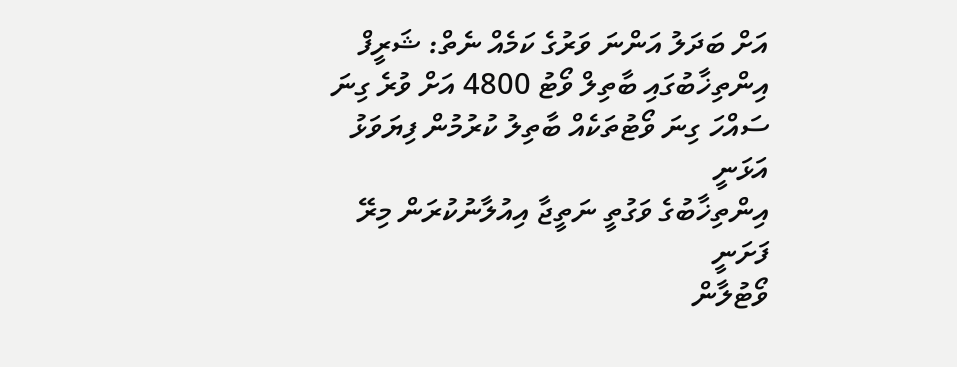އަށް ބަދަލު އަންނަ ވަރުގެ ކަމެއް ނެތް: ޝަރީފް
އިންތިޚާބުގައި ބާތިލް ވޯޓު 4800 އަށް ވުރެ ގިނަ
ސައްހަ ގިނަ ވޯޓުތަކެއް ބާތިލު ކުރުމުން ފިޔަވަޅު އަޅަނީ
އިންތިޚާބުގެ ވަގުތީ ނަތީޖާ އިއުލާނުކުރަން މިރޭ ފަށަނީ
ވޯޓުލާން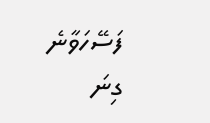ފަސޭހަވާނެ ގިނަ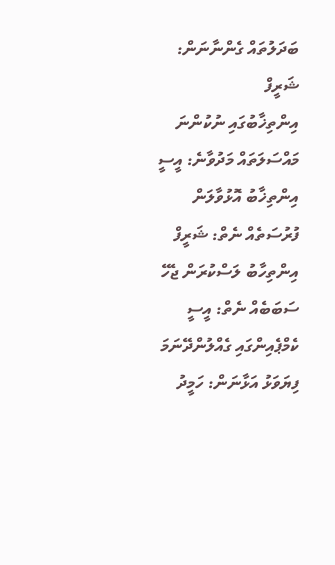ބަދަލުތައް ގެންނާނަން: ޝަރީފް
އިންތިޚާބުގައި ނުކުންނަ މައްސަލަތައް މަދުވާނެ: އީސީ
އިންތިޚާބު އޮޅުވާލަން ފުރުސަތެއް ނެތް: ޝަރީފް
އިންތިހާބު ލަސްކުރަން ޖެހޭ ސަބަބެއް ނެތް: އީސީ
ކެމްޕެއިންގައި ގެއްލުންދޭނަމަ ފިޔަވަޅު އަޅާނަން: ހަމީދު